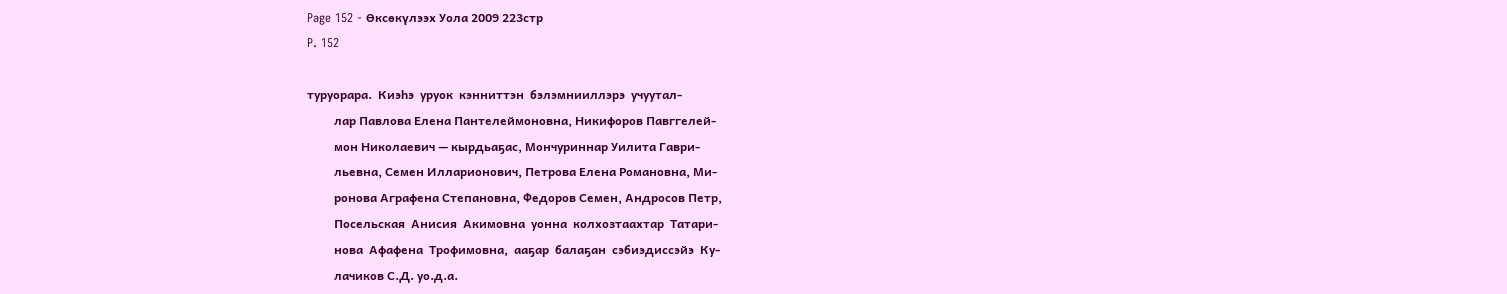Page 152 - Өксөкүлээх Уола 2009 223стр
P. 152

туруорара.  Киэһэ  уруок  кэнниттэн  бэлэмнииллэрэ  учуутал-
         лар Павлова Елена Пантелеймоновна, Никифоров Павггелей-
         мон Николаевич — кырдьаҕас, Мончуриннар Уилита Гаври-
         льевна, Семен Илларионович, Петрова Елена Романовна, Ми-
         ронова Аграфена Степановна, Федоров Семен, Андросов Петр,
         Посельская  Анисия  Акимовна  уонна  колхозтаахтар  Татари-
         нова  Афафена  Трофимовна,  ааҕар  балаҕан  сэбиэдиссэйэ  Ку-
         лачиков С.Д. уо.д.а.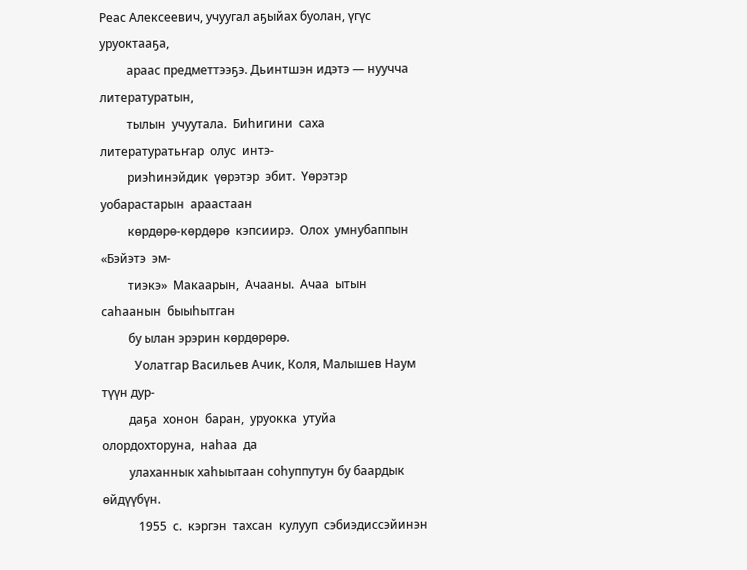Реас Алексеевич, учуугал аҕыйах буолан, үгүс уруоктааҕа,
         араас предметтээҕэ. Дьинтшэн идэтэ — нуучча литературатын,
         тылын  учуутала.  Биһигини  саха  литературатьҥар  олус  интэ-
         риэһинэйдик  үөрэтэр  эбит.  Үөрэтэр  уобарастарын  араастаан
         көрдөрө-көрдөрө  кэпсиирэ.  Олох  умнубаппын  «Бэйэтэ  эм-
         тиэкэ»  Макаарын,  Ачааны.  Ачаа  ытын  саһаанын  быыһытган
         бу ылан эрэрин көрдөрөрө.
           Уолатгар Васильев Ачик, Коля, Малышев Наум түүн дур-
         даҕа  хонон  баран,  уруокка  утуйа  олордохторуна,  наһаа  да
         улаханнык хаһыытаан соһуппутун бу баардык өйдүүбүн.
            1955  с.  кэргэн  тахсан  кулууп  сэбиэдиссэйинэн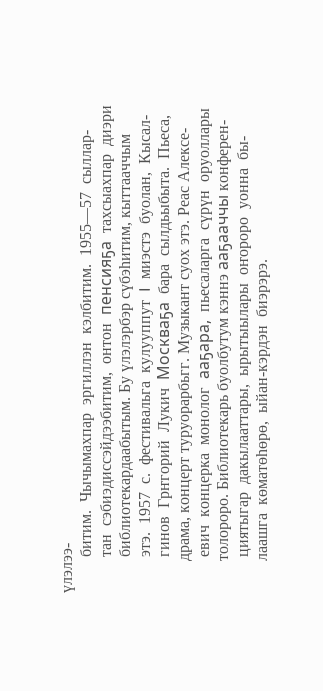үлэлээ-
         битим.  Чычымахпар  эргиллэн  кэлбитим.  1955—57  сыллар-
         тан  сэбиэдиссэйдээбитим,  онтон  пенсияҕа  тахсыахпар  диэри
         библиотекардаабытым. Бу үлэлэрбэр сүбэһитим, кыттааччым
         этэ.  1957  с.  фестивальга  кулууппут  I  миэстэ  буолан,  Кысал-
         гинов  Грҥгорий  Лукич  Москваҕа  бара  сылдьыбыта.  Пьеса,
        драма, концерт туруорарбьгг. Музыкант суох этэ. Реас Алексе-
         евич  концерка  монолог  ааҕара,  пьесаларга  сүрүн  оруоллары
        толороро. Библиотекарь буолбутум кэннэ ааҕааччы конферен-
         циятыгар  дакылааттары,  ырытыылары  оҥороро  уонна  бы-
        лаашга  көматөһөрө,  ыйан-кэрдэн  биэрэрэ.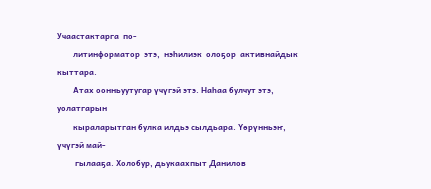Учаастактарга  по-
        литинформатор  этэ,  нэһилиэк  олоҕор  активнайдык  кыттара.
        Атах оонньуутугар үчүгэй этэ. Наһаа булчут этэ, уолатгарын
        кыраларытган булка илдьэ сылдьара. Үөрүнньэҥ, үчүгэй май-
         гылааҕа. Холобур, дьукаахпыт Данилов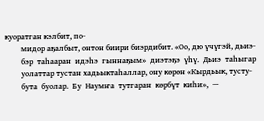куоратган кэлбит, по-
        мидор аҕалбыт, онтон биири биэрдибит. «Оо, дю үчүгэй, дьиэ-
        бэр  таһааран  идэһэ  гыннаҕым»  диэтэҕэ  үһү.  Дьиэ  таһыгар
        уолаттар тустан хадьыктаһаллар, ону көрөн «Кырдьык, тусту-
        бута  буолар.  Бу  Наумҥа  тутгаран  көрбүт  киһи»,  —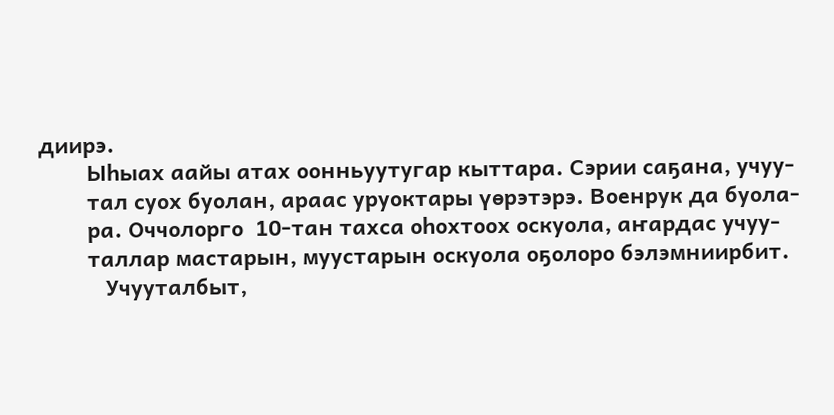диирэ.
        Ыһыах аайы атах оонньуутугар кыттара. Сэрии саҕана, учуу-
        тал суох буолан, араас уруоктары үөрэтэрэ. Военрук да буола-
        ра. Оччолорго  10-тан тахса оһохтоох оскуола, аҥардас учуу-
        таллар мастарын, муустарын оскуола оҕолоро бэлэмниирбит.
           Учууталбыт,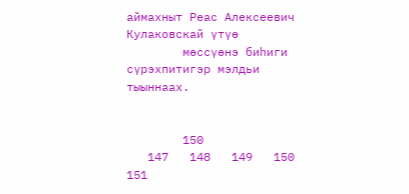аймахныт Реас Алексеевич Кулаковскай үтүө
        мөссүөнэ биһиги сүрэхпитигэр мэлдьи тыыннаах.


        150
   147   148   149   150   151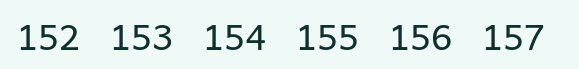152   153   154   155   156   157